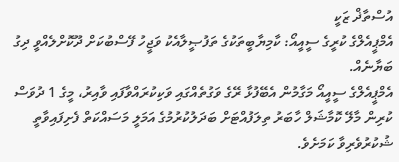އުސްތާޛް ޒަކީ
އެމްޕީއެލްގެ ކުރީގެ ސީއީއޯ: ކާމިޔާބީތަކުގެ ތަފުޞީލާއެކު ވަޖީހު ފޭސްބުކަށް ދޫކޮށްލެއްވީ ދިގު ބަޔާނެއް.
އެމްޕީއެލްގެ ސީއީއޯ މަގާމުން އެބޭފުޅާ ރޭގެ ވަގުތެއްގައި ވަކިކުރައްވާފައި ވާއިރު، މީގެ 1 ދުވަސް ކުރިން މާލޭ ކޮމާޝަލް ހާބަރު ތިލަފުއްޓަށް ބަދަލުކުރުމުގެ އަމަލީ މަސައްކަތް ފެށިފައިވާތީ ޝުކުރުވެރިވާ ކަމަށެވެ.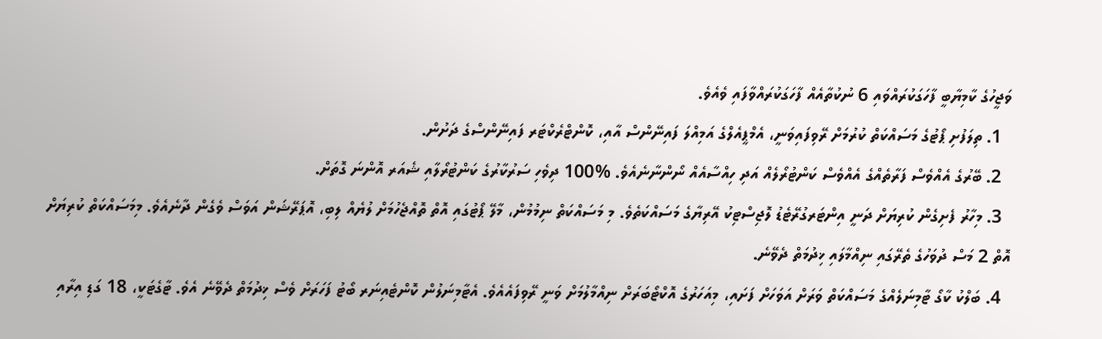ވަޖީހުގެ ކާމިޔާބީ ފާހަގަކުރައްވައި 6 ނުކުތާއެއް ފާހަގަކުރައްވާފައި ވެއެވެ.
  1. ތިލަފުށި ޕޯޓުގެ މަސައްކަތް ކުރުމަށް ރޭވިފައިވަނީ، އެމްޕީއެލްގެ އަމިއްލަ ފައިނޭންސް އާއި، ކޮންޓްރެކްޓަރ ފައިނޭންސްގެ ދަށުން.
  2. ބޭރުގެ އެއްވެސް ފަރާތެއްގެ އެއްވެސް ކަންޓުރޯލެއް އަދި ހިއްސާއެއް ނޯންނާނެއެވެ. %100 ދިވެހި ސަރުކާރުގެ ކަންޓުރޯލާއި ޝެއަރ އޮންނަ ގޮތަށް.
  3. މިހާރު ފެށިގެން ކުރިޔަށް ދަނީ އިންޓަރގުރޭޓެޑު ލޮޖިސްޓިކު އޭރިޔާގެ މަސައްކަތެވެ. މި މަސައްކަތް ނިމުމުން، މާލޭ ޕޯޓުގައި އޮތް ތޮއްޖެހުމަށް ލުޔެއް ލިބި، އޮޕަރޭޝަން އަވަސް ވެގެން ދާނެއެވެ. މިމަސައްކަތް ކުރިޔަށް އޮތް 2 މަސް ދުވަހުގެ ތެރޭގައި ނިއްމާލައި ޚިދުމަތް ދެވޭނެ.
  4. ބަލްކު ކާގޯ ޓާމިނަލެއްގެ މަސައްކަތް ވަރަށް އަވަހަށް ފަށައި، މިއަހަރުގެ އޮކްޓޯބަރަށް ނިއްމާލުމަށް ވަނީ ރޭވިފައެއެވެ. އެޓާމިނަލުން ކޮންޓެއިނަރ ބޯޓު ފަހަރަށް ވެސް ޚިދުމަތް ދެވޭނެ އެވެ. ޓާގެޓަކީ، 18 ގަޑި އިރާއި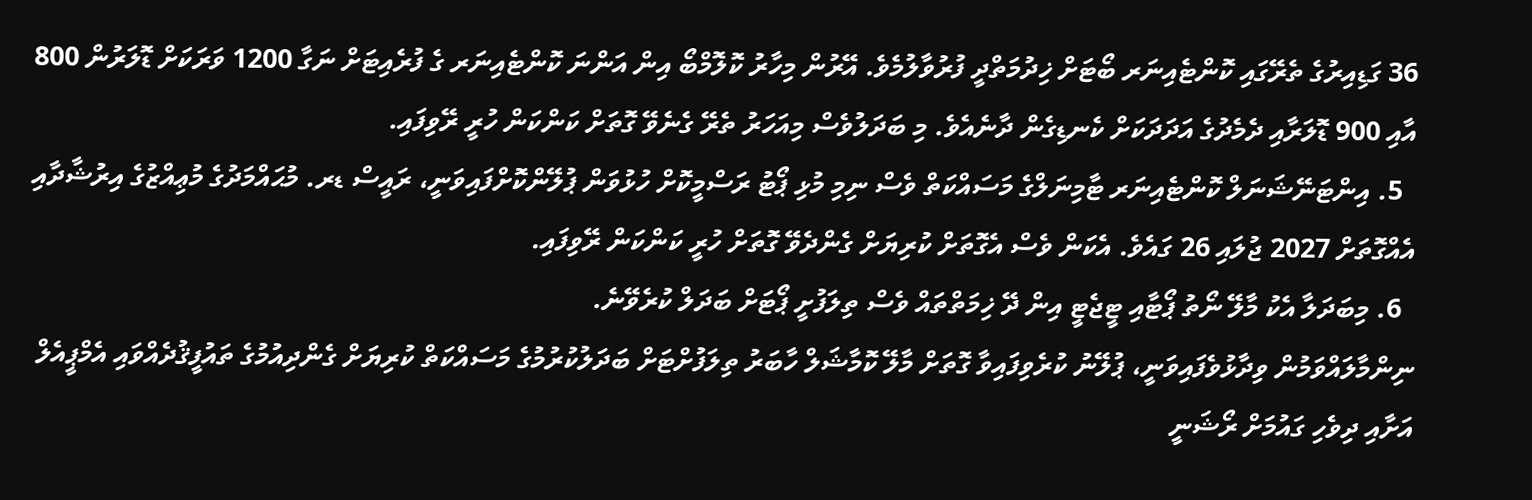36 ގަޑިއިރުގެ ތެރޭގައި ކޮންޓެއިނަރ ބޯޓަށް ޚިދުމަތްދީ ފުރުވާލުމެވެ. އޭރުން މިހާރު ކޮލޮމްބޯ އިން އަންނަ ކޮންޓެއިނަރ ގެ ފުރެއިޓަށް ނަގާ 1200 ވަރަކަށް ޑޮލަރުން 800 އާއި 900 ޑޮލަރާއި ދެމެދުގެ އަދަދަކަށް ކެނޑިގެން ދާނެއެވެ. މި ބަދަލުވެސް މިއަހަރު ތެރޭ ގެނެވޭ ގޮތަށް ކަންކަން ހުރީ ރޭވިފައި.
  5. އިންޓަނޭޝަނަލް ކޮންޓެއިނަރ ޓާމިނަލްގެ މަސައްކަތް ވެސް ނިމި މުޅި ޕޯޓު ރަސްމީކޮށް ހުޅުވަން ޕުލޭންކޮށްފައިވަނީ، ރައީސް ޑރ. މުޙައްމަދުގެ މުޢިއްޒުގެ އިރުޝާދާއި އެއްގޮތަށް 2027 ޖުލައި 26 ގައެވެ. އެކަން ވެސް އެގޮތަށް ކުރިޔަށް ގެންދެވޭ ގޮތަށް ހުރީ ކަންކަން ރޭވިފައި.
  6. މިބަދަލާ އެކު މާލޭ ނޯތު ޕޯޓާއި ޓީޖެޓީ އިން ދޭ ޚިމަތްތައް ވެސް ތިލަފުށީ ޕޯޓަށް ބަދަލް ކުރެވޭނެ.
ނިންމާލައްވަމުން ވިދާޅުވެފައިވަނީ، ޕުލޭނު ކުރެވިފައިވާ ގޮތަށް މާލޭ ކޮމާޝަލް ހާބަރު ތިލަފުށްޓަށް ބަދަލުކުރުމުގެ މަސައްކަތް ކުރިޔަށް ގެންދިއުމުގެ ތައުފީޤުދެއްވައި އެމްޕީއެލް އަށާއި ދިވެހި ގައުމަށް ރޯޝަނީ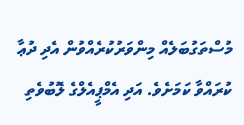މުސްތަގުބަލެއް މިންވަރުކުރެއްވުން އެދި ދުޢާ ކުރައްވާ ކަމަށެވެ. އަދި އެމްޕީއެލްގެ ލޮބުވެތި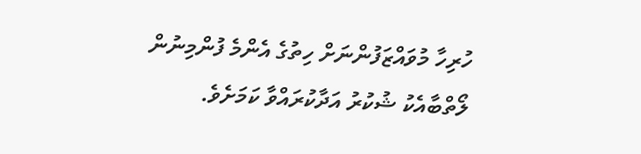ހުރިހާ މުވައްޒަފުންނަށް ހިތުގެ އެންމެ ފުންމިނުން ލޯތްބާއެކު ޝުކުރު އަދާކުރައްވާ ކަމަށެވެ.